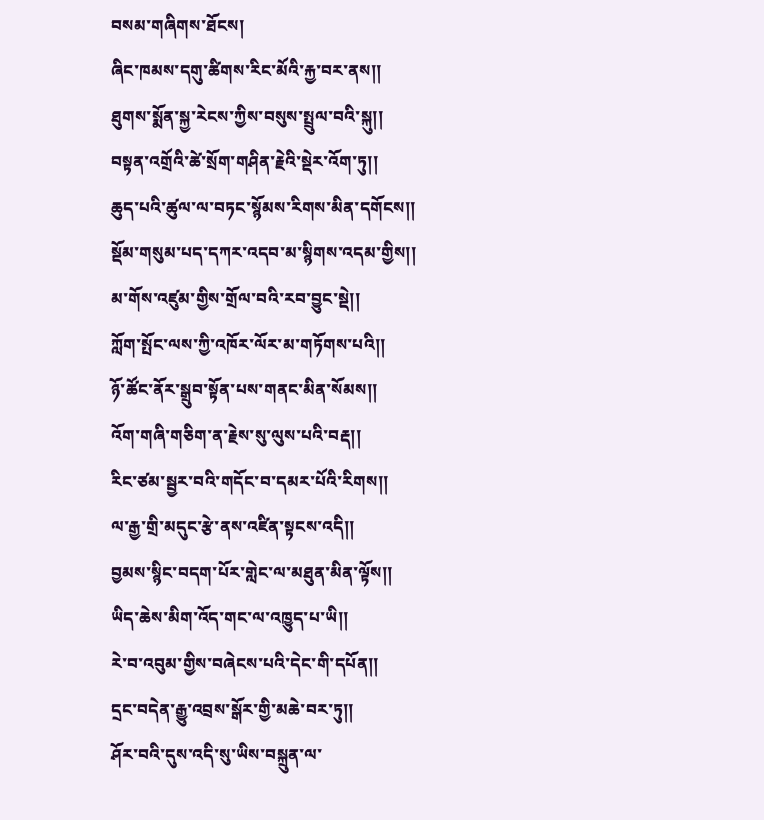བསམ་གཞིགས་ཐོངས།
ཞིང་ཁམས་དགུ་ཚིགས་རིང་མོའི་རྐྱ་བར་ནས།།
ཐུགས་སྨོན་སྐྱ་རེངས་ཀྱིས་བསུས་སྤྲུལ་བའི་སྐུ།།
བསྟན་འགྲོའི་ཚེ་སྲོག་གཤིན་རྗེའི་སྡེར་འོག་ཏུ།།
ཆུད་པའི་ཚུལ་ལ་བཏང་སྙོམས་རིགས་མིན་དགོངས།།
སྡོམ་གསུམ་པད་དཀར་འདབ་མ་སྙིགས་འདམ་གྱིས།།
མ་གོས་འཛུམ་གྱིས་གྲོལ་བའི་རབ་བྱུང་སྡེ།།
ཀློག་སྤོང་ལས་ཀྱི་འཁོར་ལོར་མ་གཏོགས་པའི།།
ཉོ་ཚོང་ནོར་སྒྲུབ་སྟོན་པས་གནང་མིན་སོམས།།
འོག་གཞི་གཅིག་ན་རྗེས་སུ་ལུས་པའི་བརྡ།།
རིང་ཙམ་སྦྱར་བའི་གདོང་བ་དམར་པོའི་རིགས།།
ལ་རྒྱ་གྲི་མདུང་རྩེ་ནས་འཛིན་སྟངས་འདི།།
བྱམས་སྙིང་བདག་པོར་གླེང་ལ་མཐུན་མིན་ལྟོས།།
ཡིད་ཆེས་མིག་འོད་གང་ལ་འཁྱུད་པ་ཡི།།
རེ་བ་འབུམ་གྱིས་བཞེངས་པའི་དེང་གི་དཔོན།།
དྲང་བདེན་རྒྱུ་འབྲས་སྒོར་གྱི་མཆེ་བར་ཏུ།།
ཤོར་བའི་དུས་འདི་སུ་ཡིས་བསྐྲུན་ལ་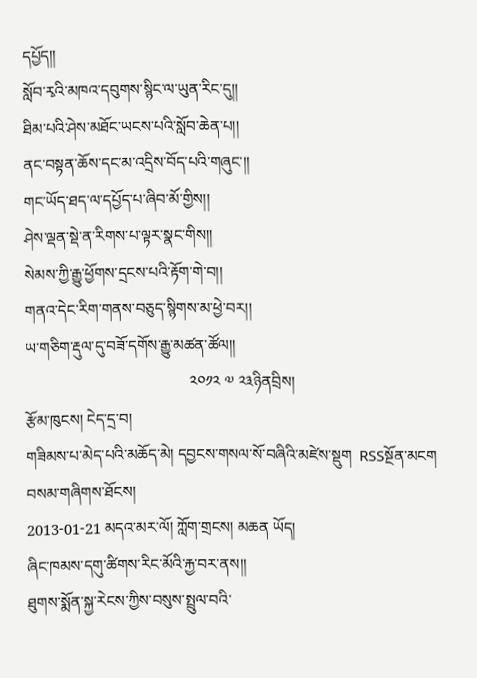དཔྱོད།།
སློབ་རྭའི་མཁའ་དབུགས་སྙིང་ལ་ཡུན་རིང་དུ།།
ཐིམ་པའི་ཤེས་མཐོང་ཡངས་པའི་སློབ་ཆེན་པ།།
ནང་བསྟན་ཆོས་དང་མ་འདྲིས་བོད་པའི་གཞུང་།།
གང་ཡོད་ཐད་ལ་དཔྱོད་པ་ཞིབ་མོ་གྱིས།།
ཤེས་ལྡན་སྡེ་ན་རིགས་པ་ལྟར་སྣང་གིས།།
སེམས་ཀྱི་རྒྱུ་ཕྱོགས་དྲངས་པའི་རྟོག་གེ་བ།།
གནའ་དེང་རིག་གནས་བཅུད་སྙིགས་མ་ཕྱེ་བར།།
ཡ་གཅིག་རྡུལ་དུ་བཟོ་དགོས་རྒྱུ་མཚན་ཚོལ།།
                                          ༢༠༡༢ ༧ ༢༣ཉིནབྲིས།
རྩོམ་ཁུངས། ངེད་དྲ་བ།
གཟིམས་པ་མེད་པའི་མཆོད་མེ། དབྱངས་གསལ་སོ་བཞིའི་མཛེས་སྡུག  RSSསྔོན་མངག
བསམ་གཞིགས་ཐོངས།
2013-01-21 མདའ་མར་ལོ། ཀློག་གྲངས། མཆན ཡོད།
ཞིང་ཁམས་དགུ་ཚིགས་རིང་མོའི་རྐྱ་བར་ནས།།
ཐུགས་སྨོན་སྐྱ་རེངས་ཀྱིས་བསུས་སྤྲུལ་བའི་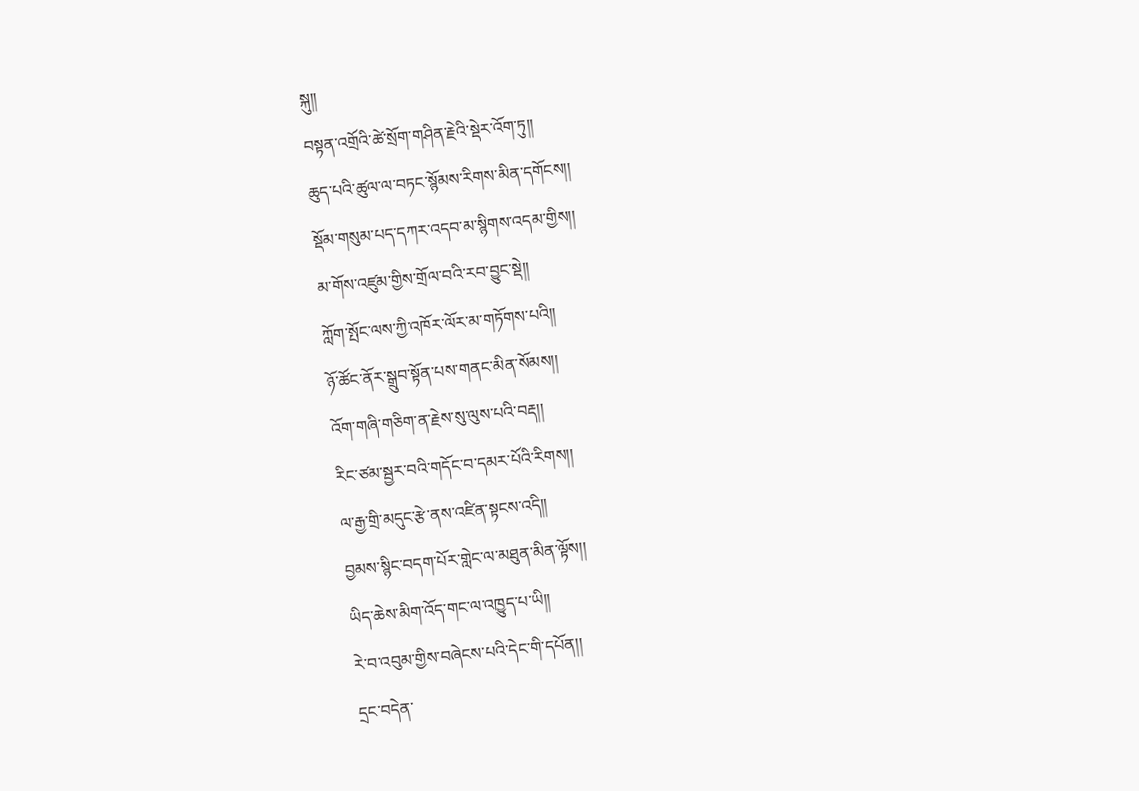སྐུ།།
བསྟན་འགྲོའི་ཚེ་སྲོག་གཤིན་རྗེའི་སྡེར་འོག་ཏུ།།
ཆུད་པའི་ཚུལ་ལ་བཏང་སྙོམས་རིགས་མིན་དགོངས།།
སྡོམ་གསུམ་པད་དཀར་འདབ་མ་སྙིགས་འདམ་གྱིས།།
མ་གོས་འཛུམ་གྱིས་གྲོལ་བའི་རབ་བྱུང་སྡེ།།
ཀློག་སྤོང་ལས་ཀྱི་འཁོར་ལོར་མ་གཏོགས་པའི།།
ཉོ་ཚོང་ནོར་སྒྲུབ་སྟོན་པས་གནང་མིན་སོམས།།
འོག་གཞི་གཅིག་ན་རྗེས་སུ་ལུས་པའི་བརྡ།།
རིང་ཙམ་སྦྱར་བའི་གདོང་བ་དམར་པོའི་རིགས།།
ལ་རྒྱ་གྲི་མདུང་རྩེ་ནས་འཛིན་སྟངས་འདི།།
བྱམས་སྙིང་བདག་པོར་གླེང་ལ་མཐུན་མིན་ལྟོས།།
ཡིད་ཆེས་མིག་འོད་གང་ལ་འཁྱུད་པ་ཡི།།
རེ་བ་འབུམ་གྱིས་བཞེངས་པའི་དེང་གི་དཔོན།།
དྲང་བདེན་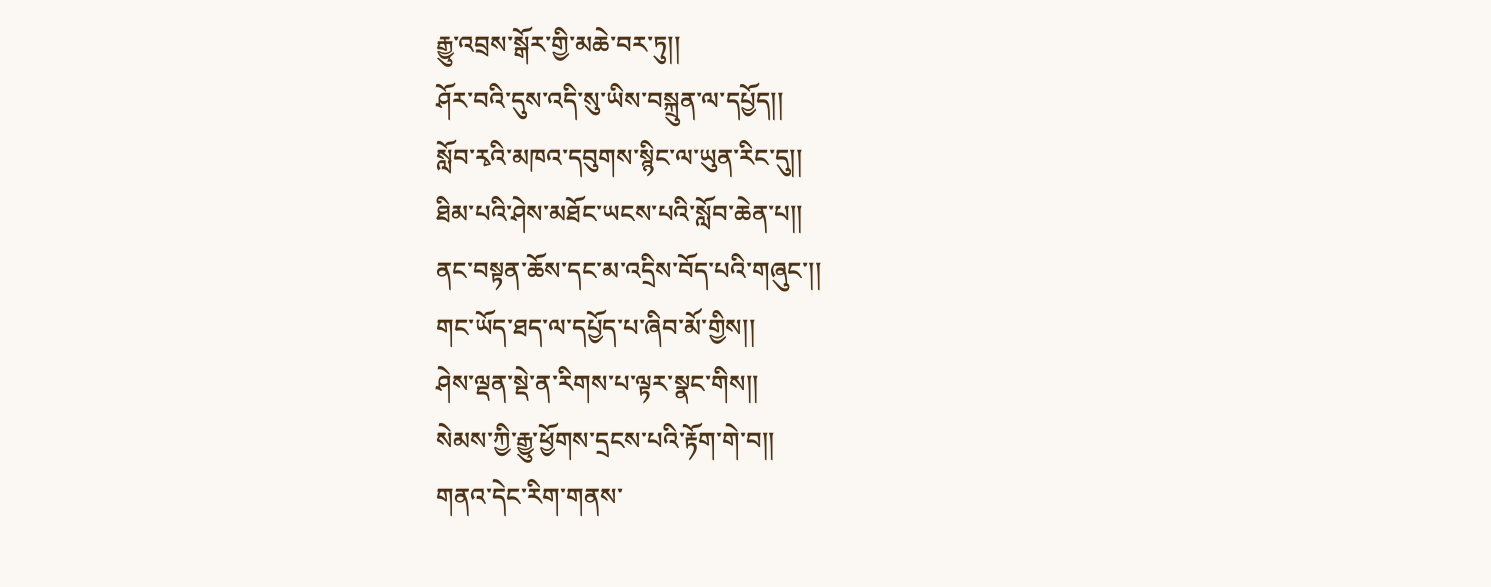རྒྱུ་འབྲས་སྒོར་གྱི་མཆེ་བར་ཏུ།།
ཤོར་བའི་དུས་འདི་སུ་ཡིས་བསྐྲུན་ལ་དཔྱོད།།
སློབ་རྭའི་མཁའ་དབུགས་སྙིང་ལ་ཡུན་རིང་དུ།།
ཐིམ་པའི་ཤེས་མཐོང་ཡངས་པའི་སློབ་ཆེན་པ།།
ནང་བསྟན་ཆོས་དང་མ་འདྲིས་བོད་པའི་གཞུང་།།
གང་ཡོད་ཐད་ལ་དཔྱོད་པ་ཞིབ་མོ་གྱིས།།
ཤེས་ལྡན་སྡེ་ན་རིགས་པ་ལྟར་སྣང་གིས།།
སེམས་ཀྱི་རྒྱུ་ཕྱོགས་དྲངས་པའི་རྟོག་གེ་བ།།
གནའ་དེང་རིག་གནས་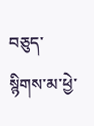བཅུད་སྙིགས་མ་ཕྱེ་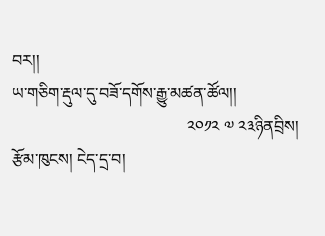བར།།
ཡ་གཅིག་རྡུལ་དུ་བཟོ་དགོས་རྒྱུ་མཚན་ཚོལ།།
                                          ༢༠༡༢ ༧ ༢༣ཉིནབྲིས།
རྩོམ་ཁུངས། ངེད་དྲ་བ།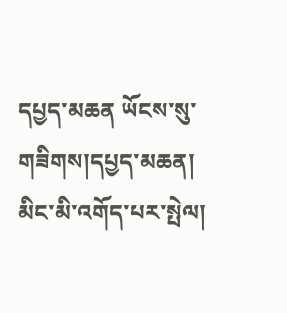དཔྱད་མཆན ཡོངས་སུ་གཟིགས།དཔྱད་མཆན།
མིང་མི་འགོད་པར་སྤེལ།